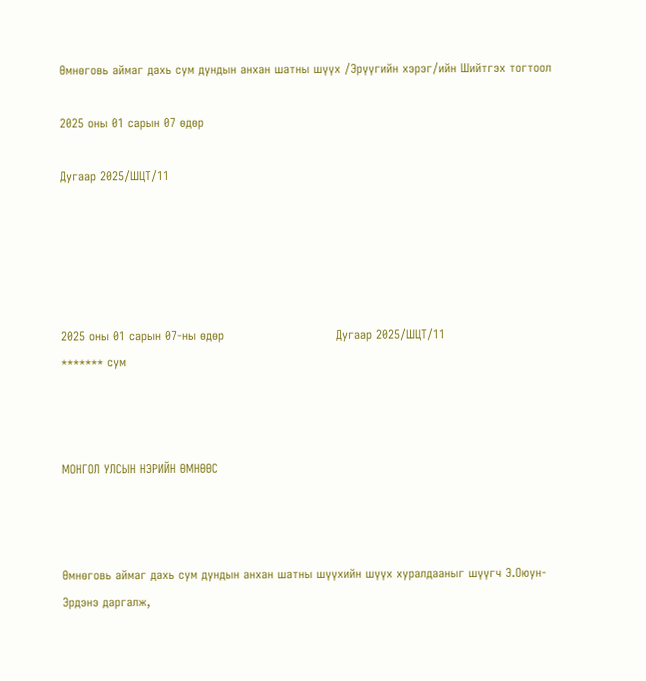Өмнөговь аймаг дахь сум дундын анхан шатны шүүх /Эрүүгийн хэрэг/ийн Шийтгэх тогтоол

2025 оны 01 сарын 07 өдөр

Дугаар 2025/ШЦТ/11





2025 оны 01 сарын 07-ны өдөр                            Дугаар 2025/ШЦТ/11                                           ******* сум



МОНГОЛ УЛСЫН НЭРИЙН ӨМНӨӨС



Өмнөговь аймаг дахь сум дундын анхан шатны шүүхийн шүүх хуралдааныг шүүгч Э.Оюун-Эрдэнэ даргалж,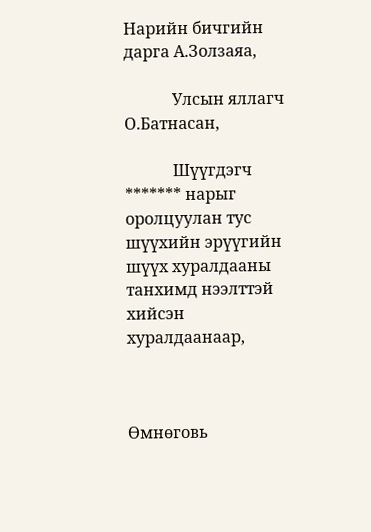Нарийн бичгийн дарга А.Золзаяа,

            Улсын яллагч О.Батнасан,

            Шүүгдэгч ******* нарыг оролцуулан тус шүүхийн эрүүгийн шүүх хуралдааны танхимд нээлттэй хийсэн хуралдаанаар,



Өмнөговь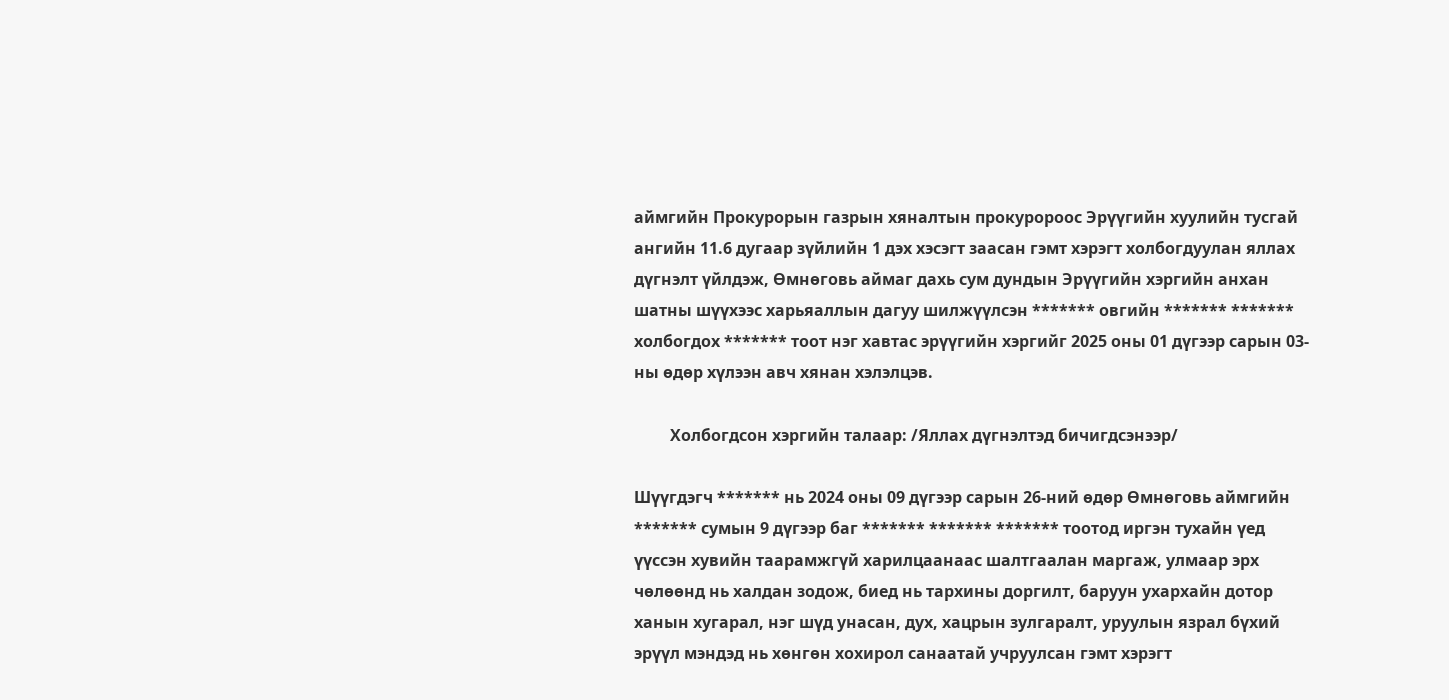аймгийн Прокурорын газрын хяналтын прокуророос Эрүүгийн хуулийн тусгай ангийн 11.6 дугаар зүйлийн 1 дэх хэсэгт заасан гэмт хэрэгт холбогдуулан яллах дүгнэлт үйлдэж, Өмнөговь аймаг дахь сум дундын Эрүүгийн хэргийн анхан шатны шүүхээс харьяаллын дагуу шилжүүлсэн ******* овгийн ******* ******* холбогдох ******* тоот нэг хавтас эрүүгийн хэргийг 2025 оны 01 дүгээр сарын 03-ны өдөр хүлээн авч хянан хэлэлцэв.

         Холбогдсон хэргийн талаар: /Яллах дүгнэлтэд бичигдсэнээр/

Шүүгдэгч ******* нь 2024 оны 09 дүгээр сарын 26-ний өдөр Өмнөговь аймгийн ******* сумын 9 дүгээр баг ******* ******* ******* тоотод иргэн тухайн үед үүссэн хувийн таарамжгүй харилцаанаас шалтгаалан маргаж, улмаар эрх чөлөөнд нь халдан зодож, биед нь тархины доргилт, баруун ухархайн дотор ханын хугарал, нэг шүд унасан, дух, хацрын зулгаралт, уруулын язрал бүхий эрүүл мэндэд нь хөнгөн хохирол санаатай учруулсан гэмт хэрэгт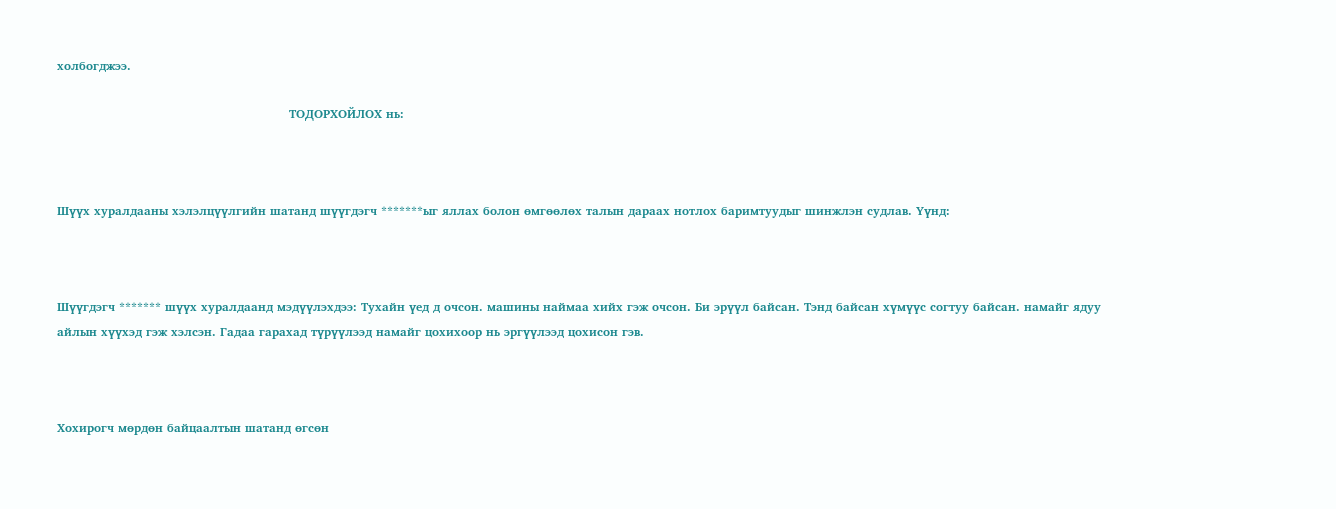холбогджээ.

                                                          ТОДОРХОЙЛОХ нь:



Шүүх хуралдааны хэлэлцүүлгийн шатанд шүүгдэгч *******ыг яллах болон өмгөөлөх талын дараах нотлох баримтуудыг шинжлэн судлав. Үүнд:



Шүүгдэгч ******* шүүх хуралдаанд мэдүүлэхдээ: Тухайн үед д очсон. машины наймаа хийх гэж очсон. Би эрүүл байсан. Тэнд байсан хүмүүс согтуу байсан. намайг ядуу айлын хүүхэд гэж хэлсэн. Гадаа гарахад түрүүлээд намайг цохихоор нь эргүүлээд цохисон гэв.



Хохирогч мөрдөн байцаалтын шатанд өгсөн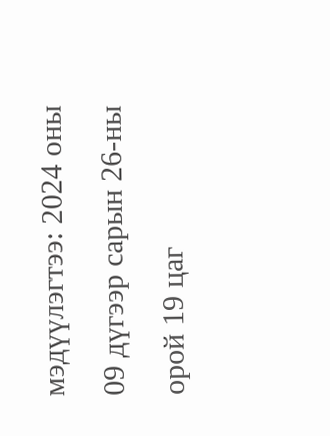мэдүүлэгтээ: 2024 оны 09 дүгээр сарын 26-ны орой 19 цаг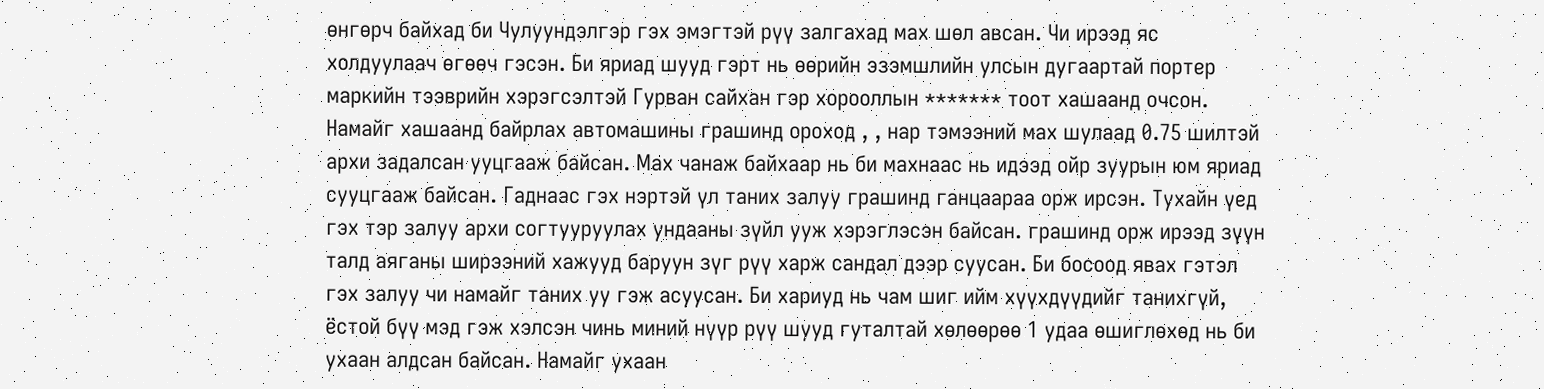өнгөрч байхад би Чулуундэлгэр гэх эмэгтэй рүү залгахад мах шөл авсан. Чи ирээд яс холдуулаач өгөөч гэсэн. Би яриад шууд гэрт нь өөрийн эзэмшлийн улсын дугаартай портер маркийн тээврийн хэрэгсэлтэй Гурван сайхан гэр хорооллын ******* тоот хашаанд очсон. Намайг хашаанд байрлах автомашины грашинд ороход , , нар тэмээний мах шулаад 0.75 шилтэй архи задалсан ууцгааж байсан. Мах чанаж байхаар нь би махнаас нь идээд ойр зуурын юм яриад сууцгааж байсан. Гаднаас гэх нэртэй үл таних залуу грашинд ганцаараа орж ирсэн. Тухайн үед гэх тэр залуу архи согтууруулах ундааны зүйл ууж хэрэглэсэн байсан. грашинд орж ирээд зүүн талд аяганы ширээний хажууд баруун зүг рүү харж сандал дээр суусан. Би босоод явах гэтэл гэх залуу чи намайг таних уу гэж асуусан. Би хариуд нь чам шиг ийм хүүхдүүдийг танихгүй, ёстой бүү мэд гэж хэлсэн чинь миний нүүр рүү шууд гуталтай хөлөөрөө 1 удаа өшиглөхөд нь би ухаан алдсан байсан. Намайг ухаан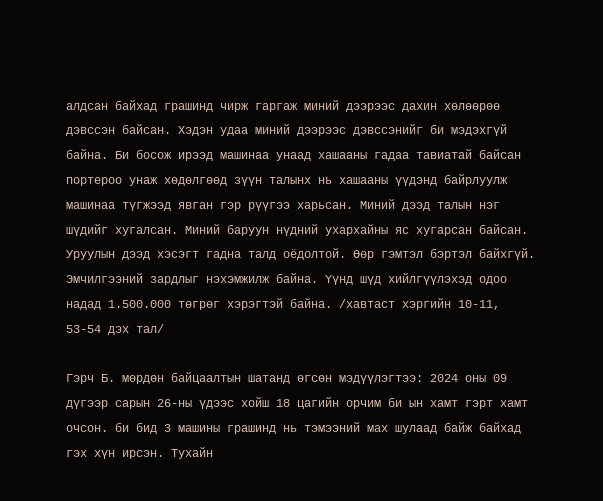алдсан байхад грашинд чирж гаргаж миний дээрээс дахин хөлөөрөө дэвссэн байсан. Хэдэн удаа миний дээрээс дэвссэнийг би мэдэхгүй байна. Би босож ирээд машинаа унаад хашааны гадаа тавиатай байсан портероо унаж хөдөлгөөд зүүн талынх нь хашааны үүдэнд байрлуулж машинаа түгжээд явган гэр рүүгээ харьсан. Миний дээд талын нэг шүдийг хугалсан. Миний баруун нүдний ухархайны яс хугарсан байсан. Уруулын дээд хэсэгт гадна талд оёдолтой. Өөр гэмтэл бэртэл байхгүй. Эмчилгээний зардлыг нэхэмжилж байна. Үүнд шүд хийлгүүлэхэд одоо надад 1.500.000 төгрөг хэрэгтэй байна. /хавтаст хэргийн 10-11, 53-54 дэх тал/

Гэрч Б. мөрдөн байцаалтын шатанд өгсөн мэдүүлэгтээ: 2024 оны 09 дүгээр сарын 26-ны үдээс хойш 18 цагийн орчим би ын хамт гэрт хамт очсон. би бид 3 машины грашинд нь тэмээний мах шулаад байж байхад гэх хүн ирсэн. Тухайн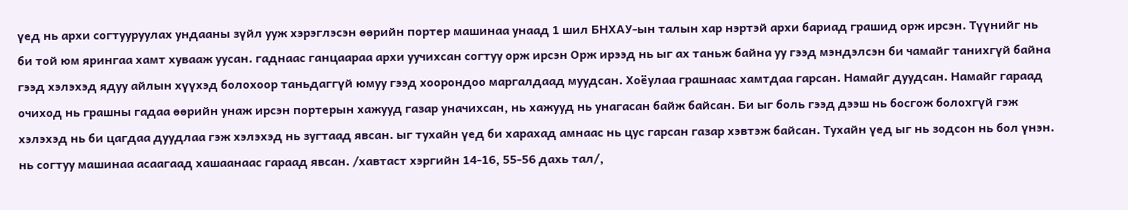үед нь архи согтууруулах ундааны зүйл ууж хэрэглэсэн өөрийн портер машинаа унаад 1 шил БНХАУ-ын талын хар нэртэй архи бариад грашид орж ирсэн. Түүнийг нь би той юм ярингаа хамт хувааж уусан. гаднаас ганцаараа архи уучихсан согтуу орж ирсэн Орж ирээд нь ыг ах таньж байна уу гээд мэндэлсэн би чамайг танихгүй байна гээд хэлэхэд ядуу айлын хүүхэд болохоор таньдаггүй юмуу гээд хоорондоо маргалдаад муудсан. Хоёулаа грашнаас хамтдаа гарсан. Намайг дуудсан. Намайг гараад очиход нь грашны гадаа өөрийн унаж ирсэн портерын хажууд газар уначихсан, нь хажууд нь унагасан байж байсан. Би ыг боль гээд дээш нь босгож болохгүй гэж хэлэхэд нь би цагдаа дуудлаа гэж хэлэхэд нь зугтаад явсан. ыг тухайн үед би харахад амнаас нь цус гарсан газар хэвтэж байсан. Тухайн үед ыг нь зодсон нь бол үнэн. нь согтуу машинаа асаагаад хашаанаас гараад явсан. /хавтаст хэргийн 14-16, 55-56 дахь тал/,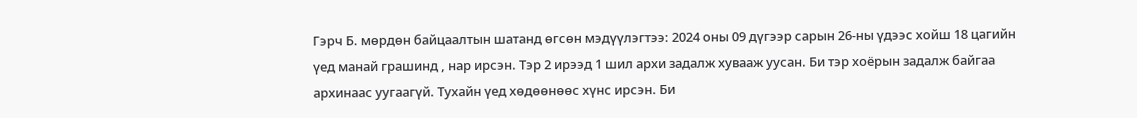Гэрч Б. мөрдөн байцаалтын шатанд өгсөн мэдүүлэгтээ: 2024 оны 09 дүгээр сарын 26-ны үдээс хойш 18 цагийн үед манай грашинд , нар ирсэн. Тэр 2 ирээд 1 шил архи задалж хувааж уусан. Би тэр хоёрын задалж байгаа архинаас уугаагүй. Тухайн үед хөдөөнөөс хүнс ирсэн. Би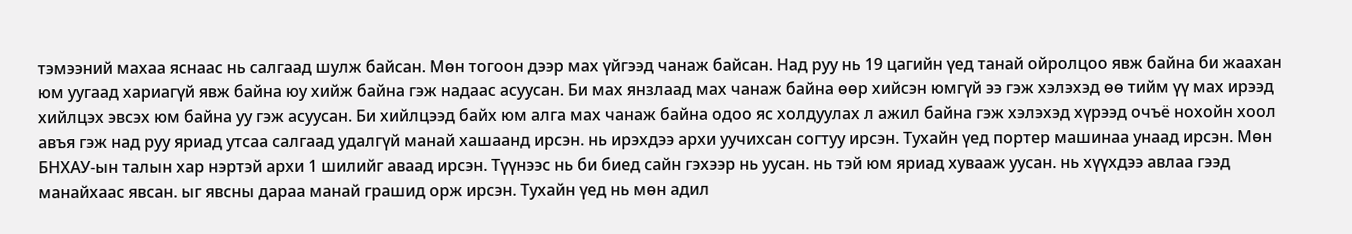тэмээний махаа яснаас нь салгаад шулж байсан. Мөн тогоон дээр мах үйгээд чанаж байсан. Над руу нь 19 цагийн үед танай ойролцоо явж байна би жаахан юм уугаад хариагүй явж байна юу хийж байна гэж надаас асуусан. Би мах янзлаад мах чанаж байна өөр хийсэн юмгүй ээ гэж хэлэхэд өө тийм үү мах ирээд хийлцэх эвсэх юм байна уу гэж асуусан. Би хийлцээд байх юм алга мах чанаж байна одоо яс холдуулах л ажил байна гэж хэлэхэд хүрээд очъё нохойн хоол авъя гэж над руу яриад утсаа салгаад удалгүй манай хашаанд ирсэн. нь ирэхдээ архи уучихсан согтуу ирсэн. Тухайн үед портер машинаа унаад ирсэн. Мөн БНХАУ-ын талын хар нэртэй архи 1 шилийг аваад ирсэн. Түүнээс нь би биед сайн гэхээр нь уусан. нь тэй юм яриад хувааж уусан. нь хүүхдээ авлаа гээд манайхаас явсан. ыг явсны дараа манай грашид орж ирсэн. Тухайн үед нь мөн адил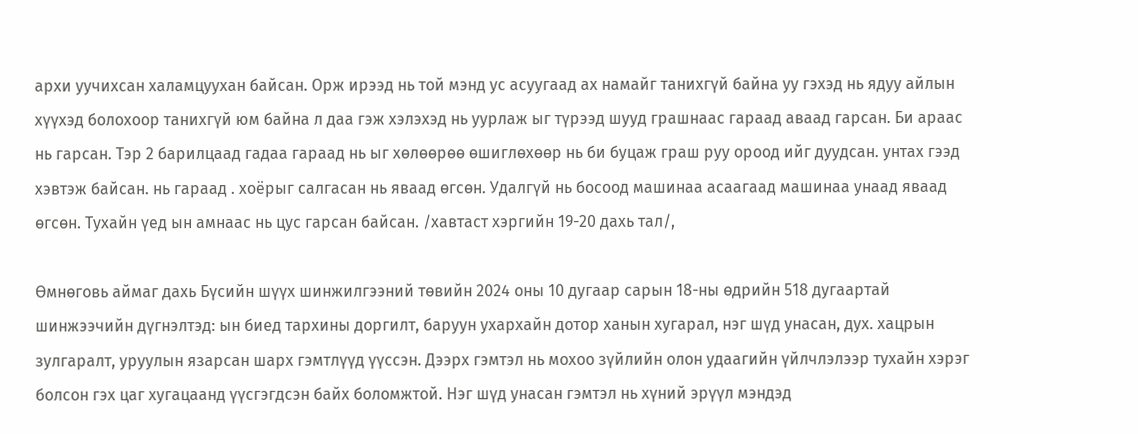архи уучихсан халамцуухан байсан. Орж ирээд нь той мэнд ус асуугаад ах намайг танихгүй байна уу гэхэд нь ядуу айлын хүүхэд болохоор танихгүй юм байна л даа гэж хэлэхэд нь уурлаж ыг түрээд шууд грашнаас гараад аваад гарсан. Би араас нь гарсан. Тэр 2 барилцаад гадаа гараад нь ыг хөлөөрөө өшиглөхөөр нь би буцаж граш руу ороод ийг дуудсан. унтах гээд хэвтэж байсан. нь гараад . хоёрыг салгасан нь яваад өгсөн. Удалгүй нь босоод машинаа асаагаад машинаа унаад яваад өгсөн. Тухайн үед ын амнаас нь цус гарсан байсан. /хавтаст хэргийн 19-20 дахь тал/,

Өмнөговь аймаг дахь Бүсийн шүүх шинжилгээний төвийн 2024 оны 10 дугаар сарын 18-ны өдрийн 518 дугаартай шинжээчийн дүгнэлтэд: ын биед тархины доргилт, баруун ухархайн дотор ханын хугарал, нэг шүд унасан, дух. хацрын зулгаралт, уруулын язарсан шарх гэмтлүүд үүссэн. Дээрх гэмтэл нь мохоо зүйлийн олон удаагийн үйлчлэлээр тухайн хэрэг болсон гэх цаг хугацаанд үүсгэгдсэн байх боломжтой. Нэг шүд унасан гэмтэл нь хүний эрүүл мэндэд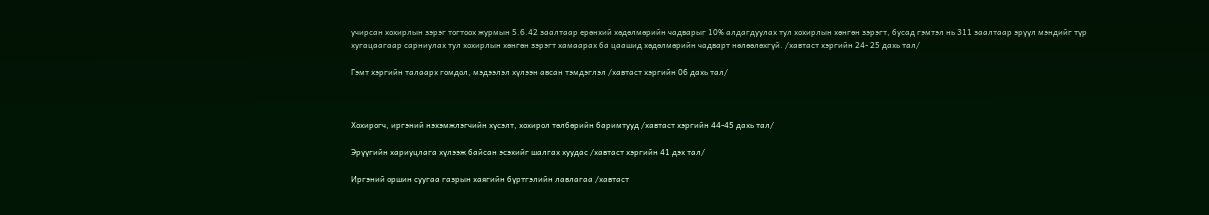учирсан хохирлын зэрэг тогтоох журмын 5.6.42 заалтаар ерөнхий хөдөлмөрийн чадварыг 10% алдагдуулах тул хохирлын хөнгөн зэрэгт, бусад гэмтэл нь 311 заалтаар эрүүл мэндийг түр хугацаагаар сарниулах тул хохирлын хөнгөн зэрэгт хамаарах ба цаашид хөдөлмөрийн чадварт нөлөөлөхгүй. /хавтаст хэргийн 24- 25 дахь тал/

Гэмт хэргийн талаарх гомдол, мэдээлэл хүлээн авсан тэмдэглэл /хавтаст хэргийн 06 дахь тал/



Хохирогч, иргэний нэхэмжлэгчийн хүсэлт, хохирол төлбөрийн баримтууд /хавтаст хэргийн 44-45 дахь тал/

Эрүүгийн хариуцлага хүлээж байсан эсэхийг шалгах хуудас /хавтаст хэргийн 41 дэх тал/

Иргэний оршин суугаа газрын хаягийн бүртгэлийн лавлагаа /хавтаст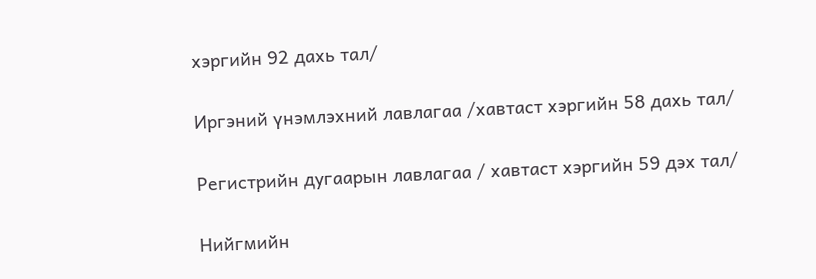хэргийн 92 дахь тал/

Иргэний үнэмлэхний лавлагаа /хавтаст хэргийн 58 дахь тал/

Регистрийн дугаарын лавлагаа / хавтаст хэргийн 59 дэх тал/

Нийгмийн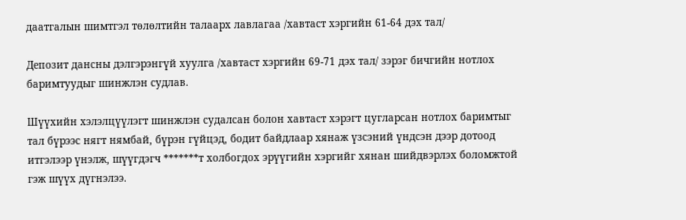даатгалын шимтгэл төлөлтийн талаарх лавлагаа /хавтаст хэргийн 61-64 дэх тал/

Депозит дансны дэлгэрэнгүй хуулга /хавтаст хэргийн 69-71 дэх тал/ зэрэг бичгийн нотлох баримтуудыг шинжлэн судлав.

Шүүхийн хэлэлцүүлэгт шинжлэн судалсан болон хавтаст хэрэгт цугларсан нотлох баримтыг тал бүрээс нягт нямбай, бүрэн гүйцэд, бодит байдлаар хянаж үзсэний үндсэн дээр дотоод итгэлээр үнэлж, шүүгдэгч *******т холбогдох эрүүгийн хэргийг хянан шийдвэрлэх боломжтой гэж шүүх дүгнэлээ.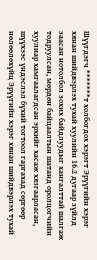Шүүгдэгч *******т холбогдох хэрэгт Эрүүгийн хэрэг хянан шийдвэрлэх тухай хуулийн 16.2 дугаар зүйлд заасан нотолбол зохих байдлуудыг хангалттай шалгаж тодруулсан, мөрдөн байцаалтын шатанд оролцогчийн хуулиар хамгаалагдсан эрхийг хасаж хязгаарласан, шүүхээс үндэслэл бүхий тогтоол гаргахад сөргөөр нөлөөлөхүйц Эрүүгийн хэрэг хянан шийдвэрлэх тухай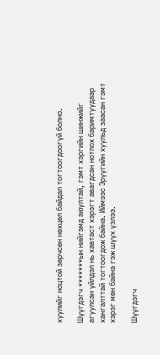хуулийг ноцтой зөрчсөн нөхцөл байдал тогтоогдоогүй болно.

Шүүгдэгч *******ын нийгэмд аюултай, гэмт хэргийн шинжийг агуулсан үйлдэл нь хавтаст хэрэгт авагдсан нотлох баримтуудаар хангалттай тогтоогдож байна. Иймээс Эрүүгийн хуульд заасан гэмт хэрэг мөн байна гэж шүүх үзлээ.

Шүүгдэгч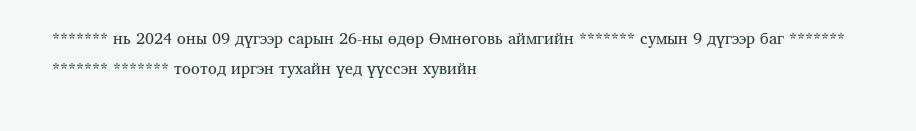******* нь 2024 оны 09 дүгээр сарын 26-ны өдөр Өмнөговь аймгийн ******* сумын 9 дүгээр баг ******* ******* ******* тоотод иргэн тухайн үед үүссэн хувийн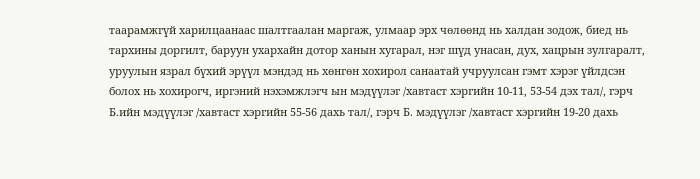таарамжгүй харилцаанаас шалтгаалан маргаж, улмаар эрх чөлөөнд нь халдан зодож, биед нь тархины доргилт, баруун ухархайн дотор ханын хугарал, нэг шүд унасан, дух, хацрын зулгаралт, уруулын язрал бүхий эрүүл мэндэд нь хөнгөн хохирол санаатай учруулсан гэмт хэрэг үйлдсэн болох нь хохирогч, иргэний нэхэмжлэгч ын мэдүүлэг /хавтаст хэргийн 10-11, 53-54 дэх тал/, гэрч Б.ийн мэдүүлэг /хавтаст хэргийн 55-56 дахь тал/, гэрч Б. мэдүүлэг /хавтаст хэргийн 19-20 дахь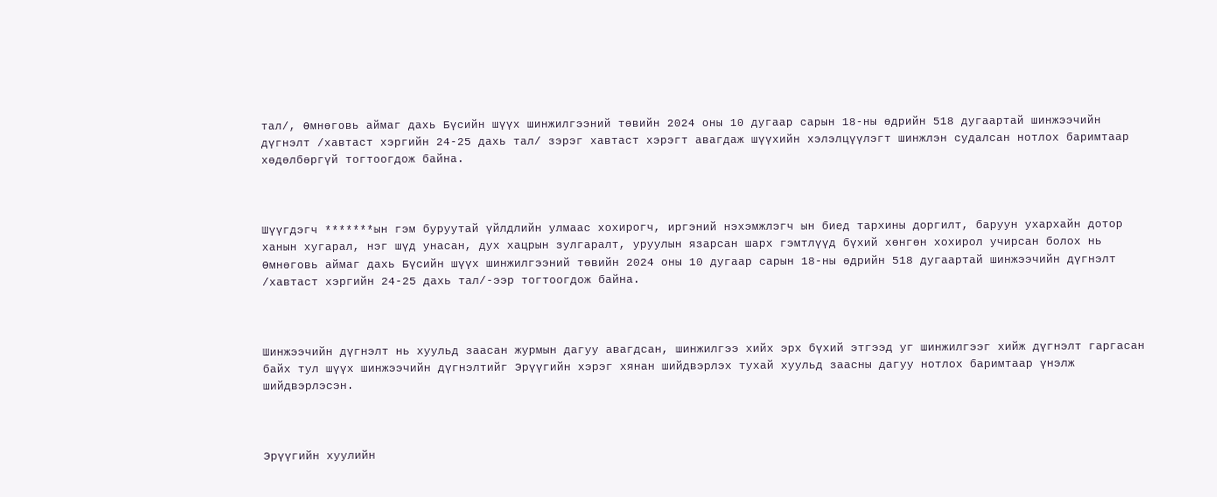тал/, Өмнөговь аймаг дахь Бүсийн шүүх шинжилгээний төвийн 2024 оны 10 дугаар сарын 18-ны өдрийн 518 дугаартай шинжээчийн дүгнэлт /хавтаст хэргийн 24-25 дахь тал/ зэрэг хавтаст хэрэгт авагдаж шүүхийн хэлэлцүүлэгт шинжлэн судалсан нотлох баримтаар хөдөлбөргүй тогтоогдож байна.



Шүүгдэгч *******ын гэм буруутай үйлдлийн улмаас хохирогч, иргэний нэхэмжлэгч ын биед тархины доргилт, баруун ухархайн дотор ханын хугарал, нэг шүд унасан, дух хацрын зулгаралт, уруулын язарсан шарх гэмтлүүд бүхий хөнгөн хохирол учирсан болох нь Өмнөговь аймаг дахь Бүсийн шүүх шинжилгээний төвийн 2024 оны 10 дугаар сарын 18-ны өдрийн 518 дугаартай шинжээчийн дүгнэлт /хавтаст хэргийн 24-25 дахь тал/-ээр тогтоогдож байна.



Шинжээчийн дүгнэлт нь хуульд заасан журмын дагуу авагдсан, шинжилгээ хийх эрх бүхий этгээд уг шинжилгээг хийж дүгнэлт гаргасан байх тул шүүх шинжээчийн дүгнэлтийг Эрүүгийн хэрэг хянан шийдвэрлэх тухай хуульд заасны дагуу нотлох баримтаар үнэлж шийдвэрлэсэн.



Эрүүгийн хуулийн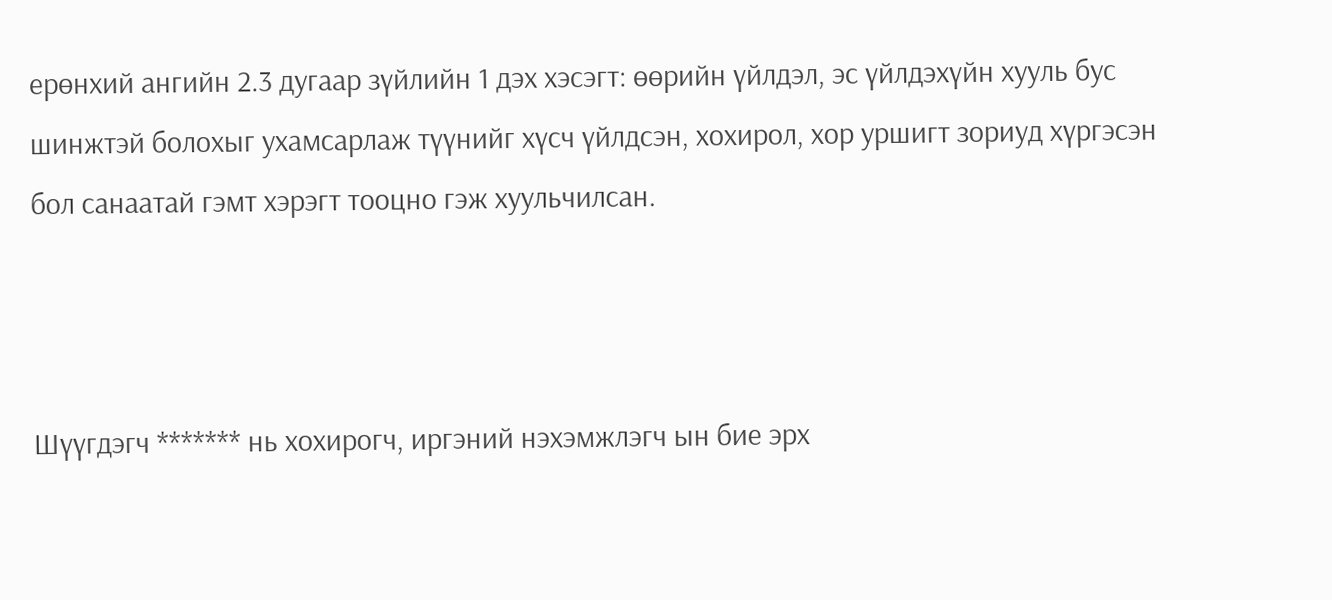ерөнхий ангийн 2.3 дугаар зүйлийн 1 дэх хэсэгт: өөрийн үйлдэл, эс үйлдэхүйн хууль бус шинжтэй болохыг ухамсарлаж түүнийг хүсч үйлдсэн, хохирол, хор уршигт зориуд хүргэсэн бол санаатай гэмт хэрэгт тооцно гэж хуульчилсан.



Шүүгдэгч ******* нь хохирогч, иргэний нэхэмжлэгч ын бие эрх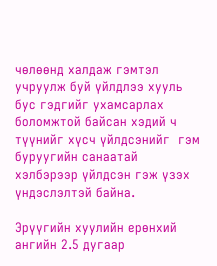чөлөөнд халдаж гэмтэл учруулж буй үйлдлээ хууль бус гэдгийг ухамсарлах боломжтой байсан хэдий ч түүнийг хүсч үйлдсэнийг  гэм буруугийн санаатай хэлбэрээр үйлдсэн гэж үзэх үндэслэлтэй байна.

Эрүүгийн хуулийн ерөнхий ангийн 2.5 дугаар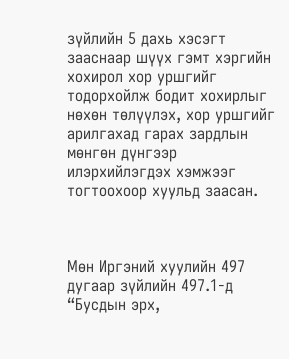зүйлийн 5 дахь хэсэгт зааснаар шүүх гэмт хэргийн хохирол хор уршгийг тодорхойлж бодит хохирлыг нөхөн төлүүлэх, хор уршгийг арилгахад гарах зардлын мөнгөн дүнгээр илэрхийлэгдэх хэмжээг тогтоохоор хуульд заасан.



Мөн Иргэний хуулийн 497 дугаар зүйлийн 497.1-д “Бусдын эрх,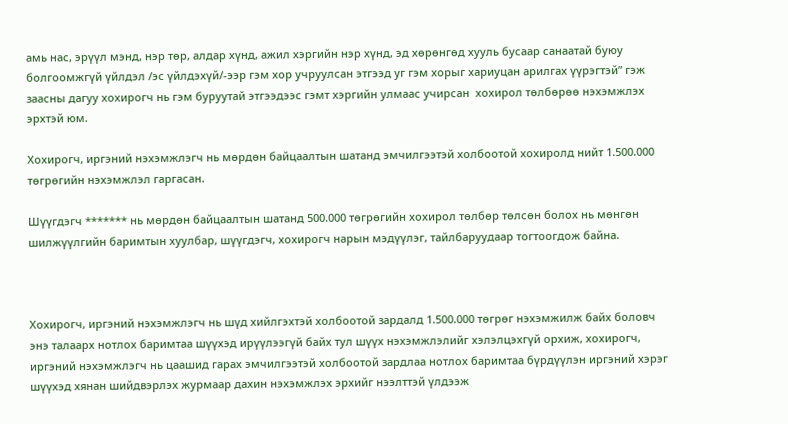амь нас, эрүүл мэнд, нэр төр, алдар хүнд, ажил хэргийн нэр хүнд, эд хөрөнгөд хууль бусаар санаатай буюу болгоомжгүй үйлдэл /эс үйлдэхүй/-ээр гэм хор учруулсан этгээд уг гэм хорыг хариуцан арилгах үүрэгтэй” гэж заасны дагуу хохирогч нь гэм буруутай этгээдээс гэмт хэргийн улмаас учирсан  хохирол төлбөрөө нэхэмжлэх эрхтэй юм.

Хохирогч, иргэний нэхэмжлэгч нь мөрдөн байцаалтын шатанд эмчилгээтэй холбоотой хохиролд нийт 1.500.000 төгрөгийн нэхэмжлэл гаргасан.

Шүүгдэгч ******* нь мөрдөн байцаалтын шатанд 500.000 төгрөгийн хохирол төлбөр төлсөн болох нь мөнгөн шилжүүлгийн баримтын хуулбар, шүүгдэгч, хохирогч нарын мэдүүлэг, тайлбаруудаар тогтоогдож байна.



Хохирогч, иргэний нэхэмжлэгч нь шүд хийлгэхтэй холбоотой зардалд 1.500.000 төгрөг нэхэмжилж байх боловч энэ талаарх нотлох баримтаа шүүхэд ирүүлээгүй байх тул шүүх нэхэмжлэлийг хэлэлцэхгүй орхиж, хохирогч, иргэний нэхэмжлэгч нь цаашид гарах эмчилгээтэй холбоотой зардлаа нотлох баримтаа бүрдүүлэн иргэний хэрэг шүүхэд хянан шийдвэрлэх журмаар дахин нэхэмжлэх эрхийг нээлттэй үлдээж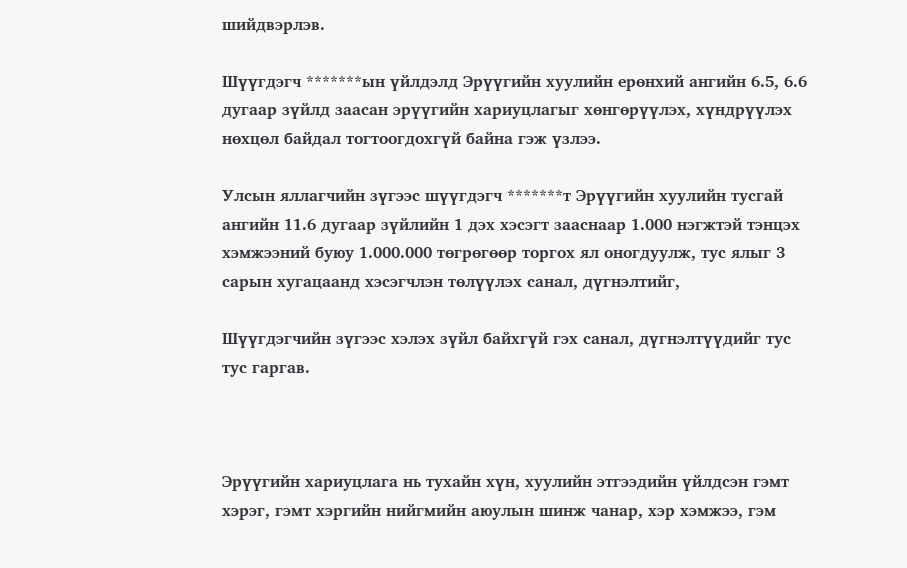шийдвэрлэв.

Шүүгдэгч *******ын үйлдэлд Эрүүгийн хуулийн ерөнхий ангийн 6.5, 6.6 дугаар зүйлд заасан эрүүгийн хариуцлагыг хөнгөрүүлэх, хүндрүүлэх нөхцөл байдал тогтоогдохгүй байна гэж үзлээ.

Улсын яллагчийн зүгээс шүүгдэгч *******т Эрүүгийн хуулийн тусгай ангийн 11.6 дугаар зүйлийн 1 дэх хэсэгт зааснаар 1.000 нэгжтэй тэнцэх хэмжээний буюу 1.000.000 төгрөгөөр торгох ял оногдуулж, тус ялыг 3 сарын хугацаанд хэсэгчлэн төлүүлэх санал, дүгнэлтийг,

Шүүгдэгчийн зүгээс хэлэх зүйл байхгүй гэх санал, дүгнэлтүүдийг тус тус гаргав.



Эрүүгийн хариуцлага нь тухайн хүн, хуулийн этгээдийн үйлдсэн гэмт хэрэг, гэмт хэргийн нийгмийн аюулын шинж чанар, хэр хэмжээ, гэм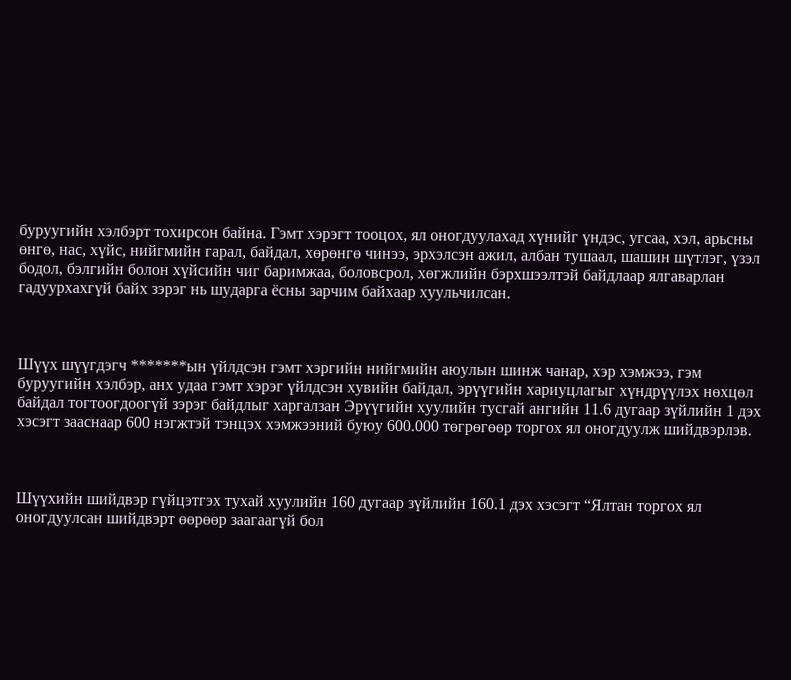буруугийн хэлбэрт тохирсон байна. Гэмт хэрэгт тооцох, ял оногдуулахад хүнийг үндэс, угсаа, хэл, арьсны өнгө, нас, хүйс, нийгмийн гарал, байдал, хөрөнгө чинээ, эрхэлсэн ажил, албан тушаал, шашин шүтлэг, үзэл бодол, бэлгийн болон хүйсийн чиг баримжаа, боловсрол, хөгжлийн бэрхшээлтэй байдлаар ялгаварлан гадуурхахгүй байх зэрэг нь шударга ёсны зарчим байхаар хуульчилсан.



Шүүх шүүгдэгч *******ын үйлдсэн гэмт хэргийн нийгмийн аюулын шинж чанар, хэр хэмжээ, гэм буруугийн хэлбэр, анх удаа гэмт хэрэг үйлдсэн хувийн байдал, эрүүгийн хариуцлагыг хүндрүүлэх нөхцөл байдал тогтоогдоогүй зэрэг байдлыг харгалзан Эрүүгийн хуулийн тусгай ангийн 11.6 дугаар зүйлийн 1 дэх хэсэгт зааснаар 600 нэгжтэй тэнцэх хэмжээний буюу 600.000 төгрөгөөр торгох ял оногдуулж шийдвэрлэв.



Шүүхийн шийдвэр гүйцэтгэх тухай хуулийн 160 дугаар зүйлийн 160.1 дэх хэсэгт “Ялтан торгох ял оногдуулсан шийдвэрт өөрөөр заагаагүй бол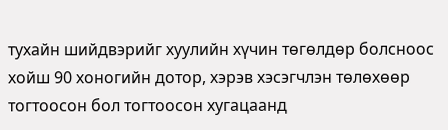тухайн шийдвэрийг хуулийн хүчин төгөлдөр болсноос хойш 90 хоногийн дотор, хэрэв хэсэгчлэн төлөхөөр тогтоосон бол тогтоосон хугацаанд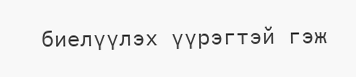биелүүлэх үүрэгтэй гэж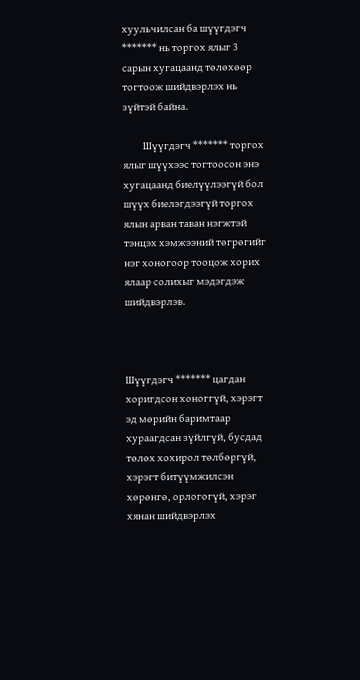хуульчилсан ба шүүгдэгч ******* нь торгох ялыг 3 сарын хугацаанд төлөхөөр тогтоож шийдвэрлэх нь зүйтэй байна.

          Шүүгдэгч ******* торгох ялыг шүүхээс тогтоосон энэ хугацаанд биелүүлээгүй бол шүүх биелэгдээгүй торгох ялын арван таван нэгжтэй тэнцэх хэмжээний төгрөгийг нэг хоногоор тооцож хорих ялаар солихыг мэдэгдэж шийдвэрлэв.



Шүүгдэгч ******* цагдан хоригдсон хоноггүй, хэрэгт эд мөрийн баримтаар хураагдсан зүйлгүй, бусдад төлөх хохирол төлбөргүй, хэрэгт битүүмжилсэн хөрөнгө, орлогогүй, хэрэг хянан шийдвэрлэх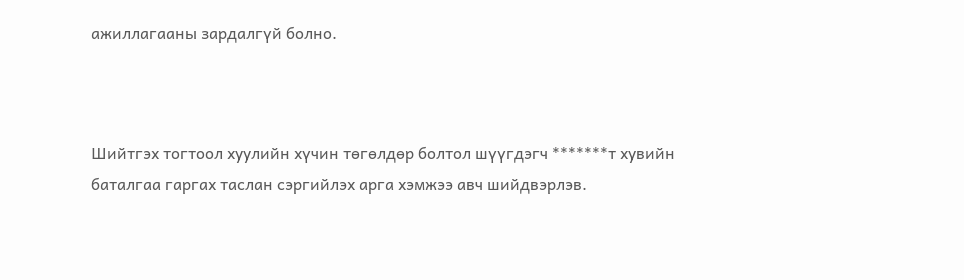ажиллагааны зардалгүй болно.



Шийтгэх тогтоол хуулийн хүчин төгөлдөр болтол шүүгдэгч *******т хувийн баталгаа гаргах таслан сэргийлэх арга хэмжээ авч шийдвэрлэв.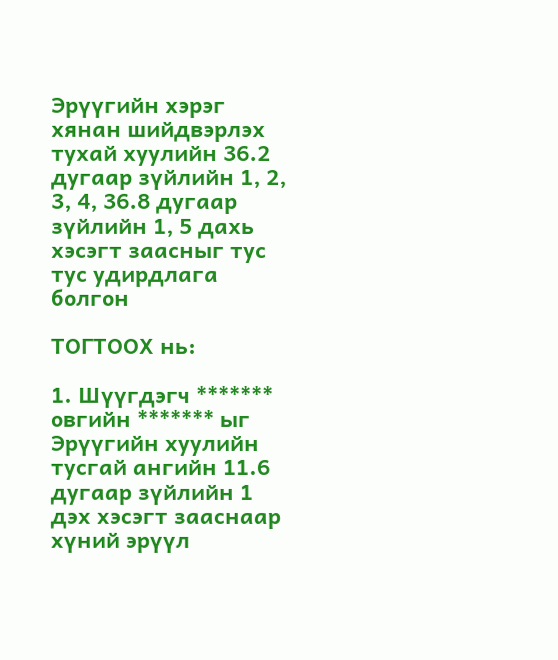Эрүүгийн хэрэг хянан шийдвэрлэх тухай хуулийн 36.2 дугаар зүйлийн 1, 2, 3, 4, 36.8 дугаар зүйлийн 1, 5 дахь хэсэгт заасныг тус тус удирдлага болгон

ТОГТООХ нь:

1. Шүүгдэгч ******* овгийн ******* ыг Эрүүгийн хуулийн тусгай ангийн 11.6 дугаар зүйлийн 1 дэх хэсэгт зааснаар хүний эрүүл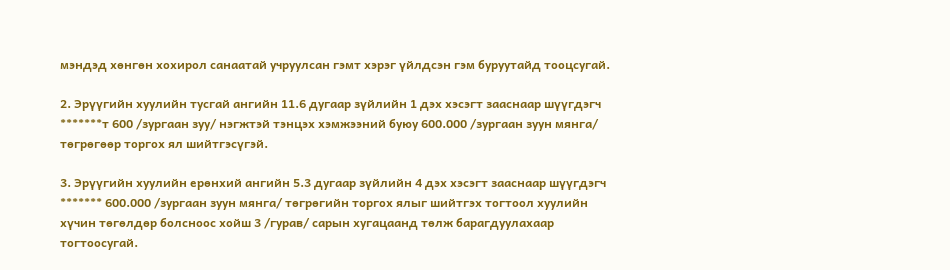мэндэд хөнгөн хохирол санаатай учруулсан гэмт хэрэг үйлдсэн гэм буруутайд тооцсугай.

2. Эрүүгийн хуулийн тусгай ангийн 11.6 дугаар зүйлийн 1 дэх хэсэгт зааснаар шүүгдэгч *******т 600 /зургаан зуу/ нэгжтэй тэнцэх хэмжээний буюу 600.000 /зургаан зуун мянга/ төгрөгөөр торгох ял шийтгэсүгэй.

3. Эрүүгийн хуулийн ерөнхий ангийн 5.3 дугаар зүйлийн 4 дэх хэсэгт зааснаар шүүгдэгч ******* 600.000 /зургаан зуун мянга/ төгрөгийн торгох ялыг шийтгэх тогтоол хуулийн хүчин төгөлдөр болсноос хойш 3 /гурав/ сарын хугацаанд төлж барагдуулахаар тогтоосугай.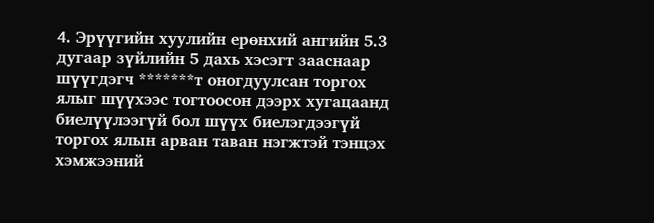4. Эрүүгийн хуулийн ерөнхий ангийн 5.3 дугаар зүйлийн 5 дахь хэсэгт зааснаар шүүгдэгч *******т оногдуулсан торгох ялыг шүүхээс тогтоосон дээрх хугацаанд биелүүлээгүй бол шүүх биелэгдээгүй торгох ялын арван таван нэгжтэй тэнцэх хэмжээний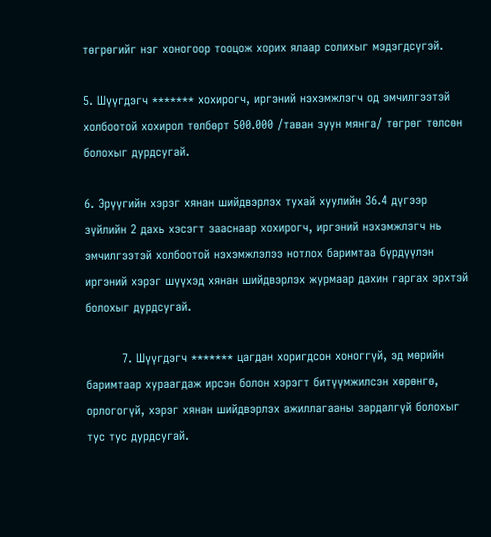төгрөгийг нэг хоногоор тооцож хорих ялаар солихыг мэдэгдсүгэй.

5. Шүүгдэгч ******* хохирогч, иргэний нэхэмжлэгч од эмчилгээтэй холбоотой хохирол төлбөрт 500.000 /таван зуун мянга/ төгрөг төлсөн болохыг дурдсугай.

6. Эрүүгийн хэрэг хянан шийдвэрлэх тухай хуулийн 36.4 дүгээр зүйлийн 2 дахь хэсэгт зааснаар хохирогч, иргэний нэхэмжлэгч нь эмчилгээтэй холбоотой нэхэмжлэлээ нотлох баримтаа бүрдүүлэн иргэний хэрэг шүүхэд хянан шийдвэрлэх журмаар дахин гаргах эрхтэй болохыг дурдсугай.

         7. Шүүгдэгч ******* цагдан хоригдсон хоноггүй, эд мөрийн баримтаар хураагдаж ирсэн болон хэрэгт битүүмжилсэн хөрөнгө, орлогогүй, хэрэг хянан шийдвэрлэх ажиллагааны зардалгүй болохыг тус тус дурдсугай.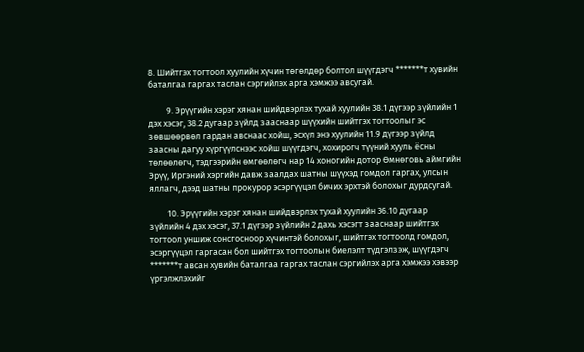8. Шийтгэх тогтоол хуулийн хүчин төгөлдөр болтол шүүгдэгч *******т хувийн баталгаа гаргах таслан сэргийлэх арга хэмжээ авсугай.

         9. Эрүүгийн хэрэг хянан шийдвэрлэх тухай хуулийн 38.1 дүгээр зүйлийн 1 дэх хэсэг, 38.2 дугаар зүйлд зааснаар шүүхийн шийтгэх тогтоолыг эс зөвшөөрвөл гардан авснаас хойш, эсхүл энэ хуулийн 11.9 дүгээр зүйлд заасны дагуу хүргүүлснээс хойш шүүгдэгч, хохирогч түүний хууль ёсны төлөөлөгч, тэдгээрийн өмгөөлөгч нар 14 хоногийн дотор Өмнөговь аймгийн Эрүү, Иргэний хэргийн давж заалдах шатны шүүхэд гомдол гаргах, улсын яллагч, дээд шатны прокурор эсэргүүцэл бичих эрхтэй болохыг дурдсугай.

         10. Эрүүгийн хэрэг хянан шийдвэрлэх тухай хуулийн 36.10 дугаар зүйлийн 4 дэх хэсэг, 37.1 дүгээр зүйлийн 2 дахь хэсэгт зааснаар шийтгэх тогтоол уншиж сонсгосноор хүчинтэй болохыг, шийтгэх тогтоолд гомдол, эсэргүүцэл гаргасан бол шийтгэх тогтоолын биелэлт түдгэлзэж, шүүгдэгч *******т авсан хувийн баталгаа гаргах таслан сэргийлэх арга хэмжээ хэвээр үргэлжлэхийг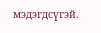мэдэгдсүгэй.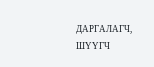ДАРГАЛАГЧ, ШҮҮГЧ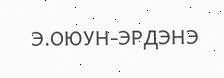Э.ОЮУН-ЭРДЭНЭ